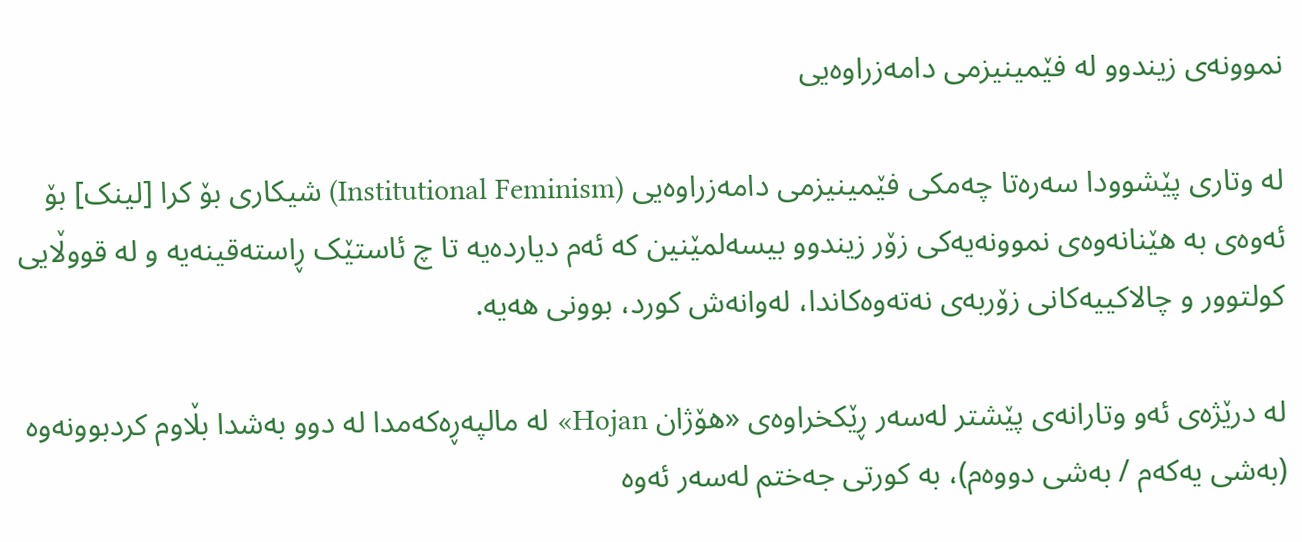نموونەی زیندوو لە فێمینیزمی دامەزراوەیی

لە وتاری پێشوودا سەرەتا چەمکی فێمینیزمی دامەزراوەیی (Institutional Feminism) شیکاری بۆ کرا [لینک] بۆ ئەوەی بە هێنانەوەی نموونەیەکی زۆر زیندوو بیسەلمێنین کە ئەم دیاردەیە تا چ ئاستێک ڕاستەقینەیە و لە قووڵایی کولتوور و چالاکییەکانی زۆربەی نەتەوەکاندا، لەوانەش کورد، بوونی هەیە.

لە درێژەی ئەو وتارانەی پێشتر لەسەر ڕێکخراوەی «هۆژان Hojan» لە مالپەڕەکەمدا لە دوو بەشدا بڵاوم کردبوونەوە (بەشی یەکەم / بەشی دووەم)، بە کورتی جەختم لەسەر ئەوە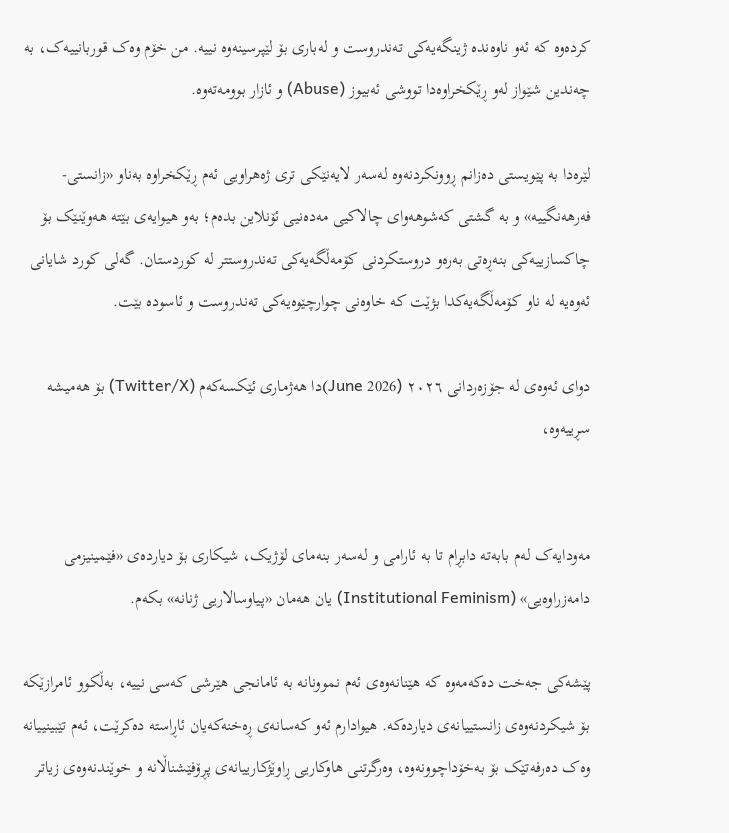کردەوە کە ئەو ناوەندە ژینگەیەکی تەندروست و لەباری بۆ لێپرسینەوە نییە. من خۆم وەک قوربانییەک، بە چەندین شێواز لەو ڕێکخراوەدا تووشی ئەبیوز (Abuse) و ئازار بوومەتەوە.

لێرەدا بە پێویستی دەزانم ڕوونکردنەوە لەسەر لایەنێکی تری ژەهراویی ئەم ڕێکخراوە بەناو «زانستی-فەرهەنگییە» و بە گشتی کەشوهەوای چالاکیی مەدەنیی ئۆنلاین بدەم؛ بەو هیوایەی بێتە هەوێنێک بۆ چاکسازییەکی بنەڕەتی بەرەو دروستکردنی کۆمەڵگەیەکی تەندروستتر لە کوردستان. گەلی کورد شایانی ئەوەیە لە ناو کۆمەڵگەیەکدا بژێت کە خاوەنی چوارچێوەیەکی تەندروست و ئاسودە بێت.

دوای ئەوەی لە جۆزەردانی ٢٠٢٦ (June 2026)دا هەژماری ئێکسەکەم (Twitter/X) بۆ هەمیشە سڕییەوە،


مەودایەک لەم بابەتە دابڕام تا بە ئارامی و لەسەر بنەمای لۆژیک، شیکاری بۆ دیاردەی «فێمینیزمی دامەزراوەیی» (Institutional Feminism) یان هەمان «پیاوسالاریی ژنانە» بکەم.

پێشەکی جەخت دەکەمەوە کە هێنانەوەی ئەم نموونانە بە ئامانجی هێرشی کەسی نییە، بەڵکوو ئامرازێکە بۆ شیکردنەوەی زانستییانەی دیاردەکە. هیوادارم ئەو کەسانەی ڕەخنەکەیان ئاڕاستە دەکرێت، ئەم تێبینییانە وەک دەرفەتێک بۆ بەخۆداچوونەوە، وەرگرتنی هاوکاریی ڕاوێژکارییانەی پڕۆفێشناڵانە و خوێندنەوەی زیاتر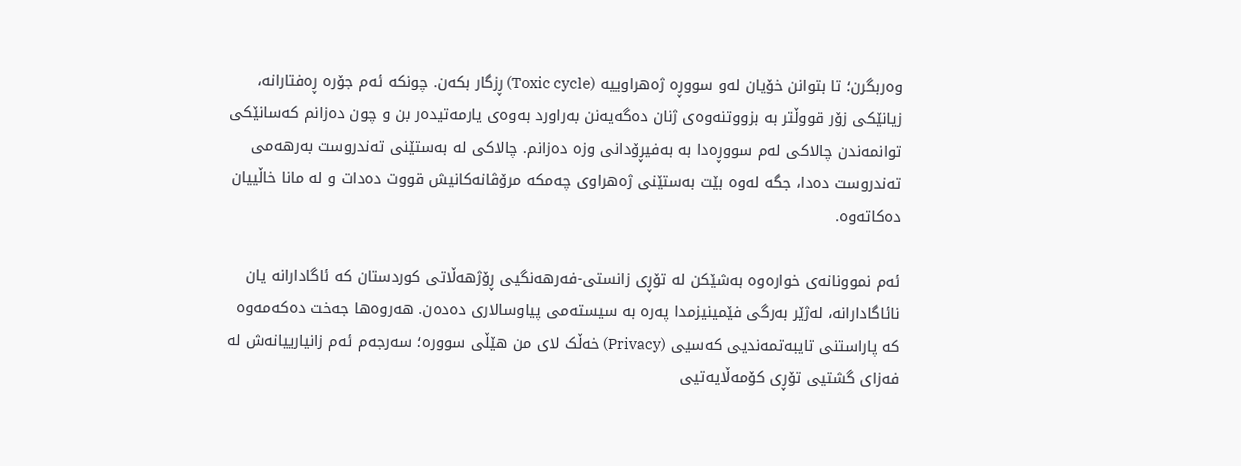وەربگرن؛ تا بتوانن خۆیان لەو سووڕە ژەهراوییە (Toxic cycle) ڕزگار بکەن. چونکە ئەم جۆرە ڕەفتارانە، زیانێکی زۆر قووڵتر بە بزووتنەوەی ژنان دەگەیەنن بەراورد بەوەی یارمەتیدەر بن و چون دەزانم کەسانێکی توانمەندن چالاکی لەم سووڕەدا بە بەفیڕۆدانی وزە دەزانم. چالاکی لە بەستێنی تەندروست بەرهەمی تەندروست دەدا، جگە لەوە بێت بەستێنی ژەهراوی چەمکە مرۆڤانەکانیش قووت دەدات و لە مانا خاڵییان دەکاتەوە.

ئەم نموونانەی خوارەوە بەشێکن لە تۆڕی زانستی-فەرهەنگیی ڕۆژهەڵاتی کوردستان کە ئاگادارانە یان نائاگادارانە، لەژێر بەرگی فێمینیزمدا پەرە بە سیستەمی پیاوسالاری دەدەن. هەروەها جەخت دەکەمەوە کە پاراستنی تایبەتمەندیی کەسیی (Privacy) خەڵک لای من هێڵی سوورە؛ سەرجەم ئەم زانیارییانەش لە فەزای گشتیی تۆڕی کۆمەڵایەتیی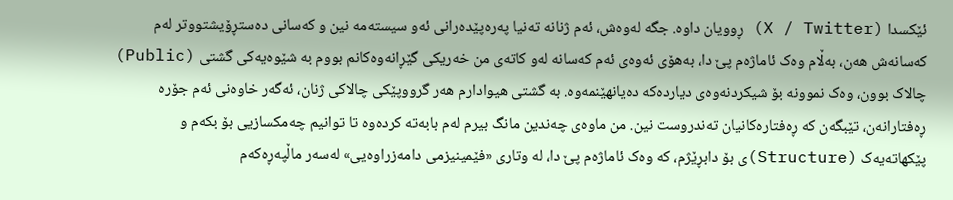ئێکسدا (X / Twitter) ڕوویان داوە. جگە لەوەش، ئەم ژنانە تەنیا پەرەپێدەرانی ئەو سیستەمە نین و کەسانی دەستڕۆیشتووتر لەم کەسانەش هەن، بەڵام وەک ئاماژەم پێ دا، بەهۆی ئەوەی ئەم کەسانە لەو کاتەی من خەریکی گێڕانەوەکانم بووم بە شێوەیەکی گشتی (Public) چالاک بوون، وەک نموونە بۆ شیکردنەوەی دیاردەکە دەیانھێنمەوە. بە گشتی هیوادارم هەر گرووپێکی چالاکی ژنان، ئەگەر خاوەنی ئەم جۆرە ڕەفتارانەن، تێبگەن کە ڕەفتارەکانیان تەندروست نین. من ماوەی چەندین مانگ بیرم لەم بابەتە کردەوە تا توانیم چەمکسازیی بۆ بکەم و پێکهاتەیەک (Structure)ی بۆ دابڕێژم، کە وەک ئاماژەم پێ دا، لە وتاری «فێمینیزمی دامەزراوەیی» لەسەر ماڵپەڕەکەم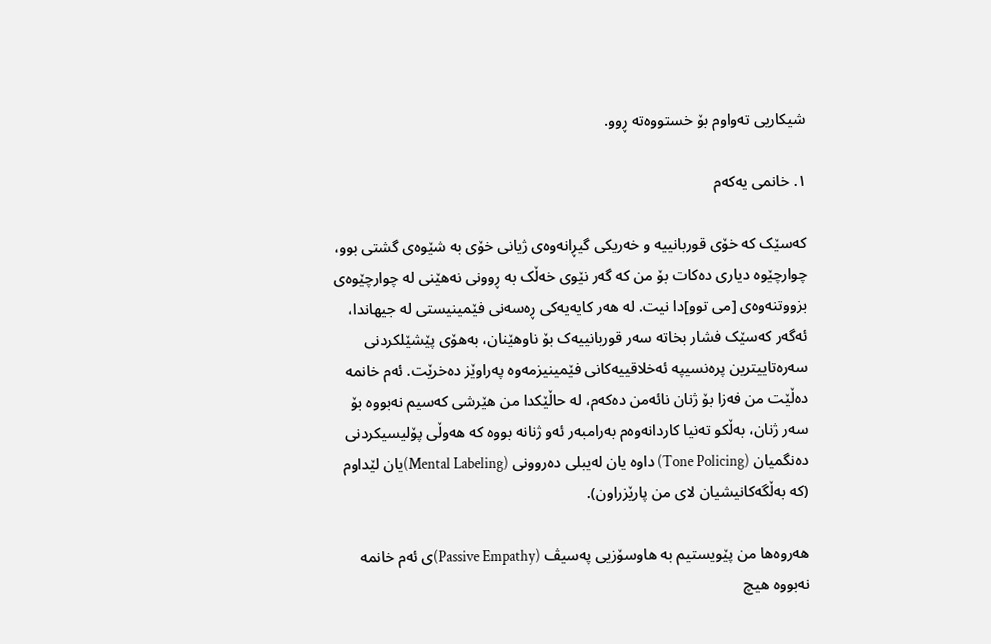شیکاریی تەواوم بۆ خستووەتە ڕوو.

١. خانمی یەکەم

کەسێک کە خۆی قوربانییە و خەریکی گیڕانەوەی ژیانی خۆی بە شێوەی گشتی بوو، چوارچێوە دیاری دەکات بۆ من کە گەر نێوی خەڵک بە ڕوونی نەهێنی لە چوارچێوەی بزووتنەوەی [می توو]دا نیت. لە هەر کایەیەکی ڕەسەنی فێمینیستی لە جیهاندا، ئەگەر کەسێک فشار بخاتە سەر قوربانییەک بۆ ناوهێنان، بەهۆی پێشێلکردنی سەرەتاییترین پرەنسیپە ئەخلاقییەکانی فێمینیزمەوە پەراوێز دەخرێت. ئەم خانمە دەڵێت من فەزا بۆ ژنان نائەمن دەکەم، لە حاڵێکدا من هێرشی کەسیم نەبووە بۆ سەر ژنان، بەڵکو تەنیا کاردانەوەم بەرامبەر ئەو ژنانە بووە کە هەوڵی پۆلیسیکردنی دەنگمیان (Tone Policing) داوە یان لەیبلی دەروونی (Mental Labeling)یان لێداوم (کە بەڵگەکانیشیان لای من پارێزراون).

هەروەها من پێویستیم بە هاوسۆزیی پەسیڤ (Passive Empathy)ی ئەم خانمە نەبووە هیچ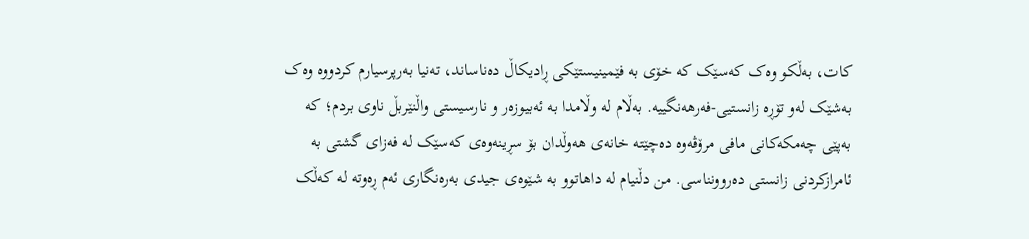کات، بەڵکو وەک کەسێک کە خۆی بە فێمینیستێکی ڕادیکاڵ دەناساند، تەنیا بەرپرسیارم کردووە وەک بەشێک لەو تۆڕە زانستیی-فەرهەنگییە. بەڵام لە وڵامدا بە ئەبیوزەر و نارسیستی واڵنێربڵ ناوی بردم؛ کە بەپێی چەمکەکانی مافی مرۆڤەوە دەچێتە خانەی هەوڵدان بۆ سڕینەوەی کەسێک لە فەزای گشتی بە ئامرازکردنی زانستی دەروونناسی. من دڵنیام لە داهاتوو بە شێوەی جیدی بەرەنگاری ئەم ڕەوتە لە کەڵک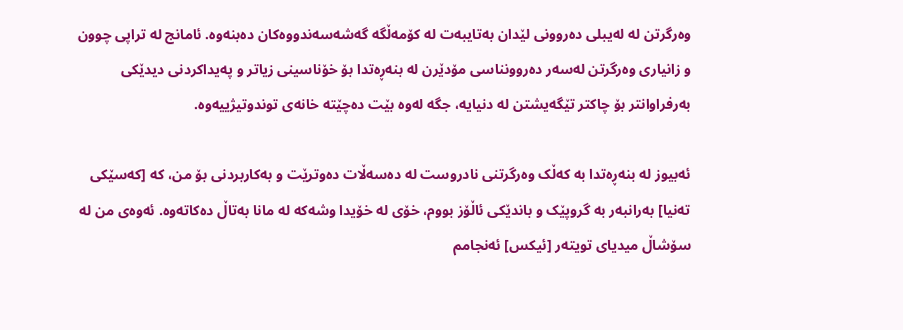وەرگرتن لە لەیبلی دەروونی لێدان بەتایبەت لە کۆمەڵگە گەشەسەندووەکان دەبنەوە. ئامانج لە تراپی چوون و زانیاری وەرگرتن لەسەر دەروونناسی مۆدێرن لە بنەڕەتدا بۆ خۆناسینی زیاتر و پەیداکردنی دیدێکی بەرفراوانتر بۆ چاکتر تێگەیشتن لە دنیایە، جگە لەوە بێت دەچێتە خانەی توندوتیژییەوە.

ئەبیوز لە بنەڕەتدا بە کەڵک وەرگرتنی نادروست لە دەسەڵات دەوترێت و بەکاربردنی بۆ من، کە [کەسێکی تەنیا] بەرانبەر بە گروپێک و باندێکی ئاڵۆز بووم، خۆی لە خۆیدا وشەکە لە مانا بەتاڵ دەکاتەوە. ئەوەی من لە سۆشاڵ میدیای تویتەر [ئیکس] ئەنجامم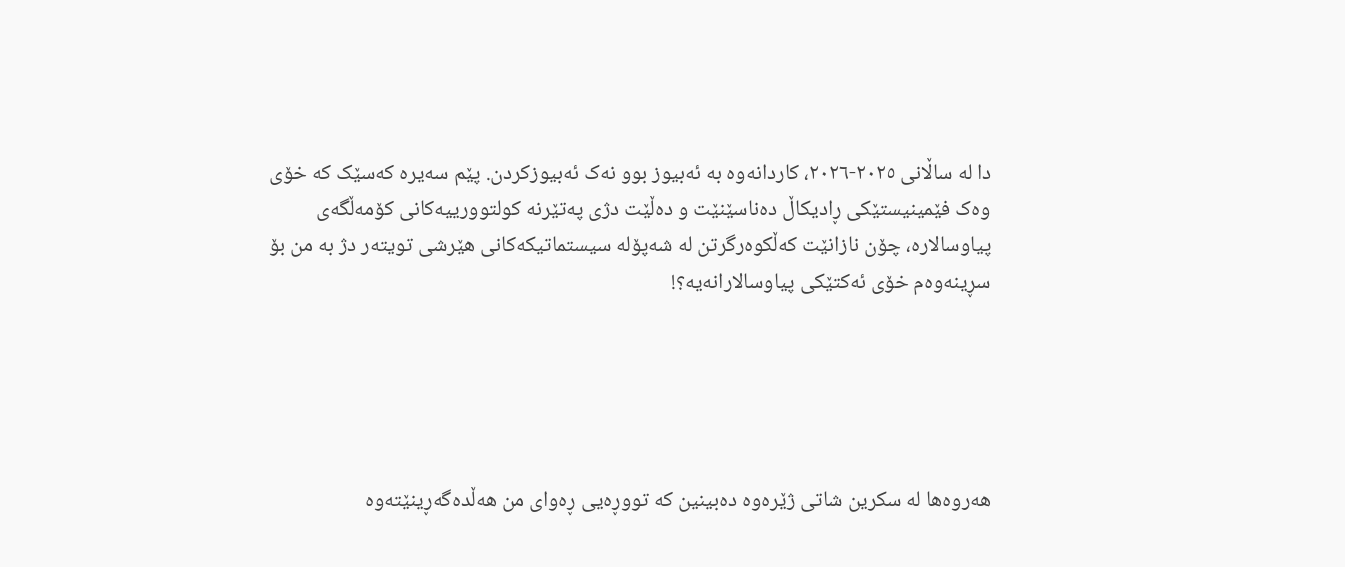دا لە ساڵانی ٢٠٢٥-٢٠٢٦، کاردانەوە بە ئەبیوز بوو نەک ئەبیوزکردن. پێم سەیرە کەسێک کە خۆی وەک فێمینیستێکی ڕادیکاڵ دەناسێنێت و دەڵێت دژی پەتێرنە کولتوورییەکانی کۆمەڵگەی پیاوسالارە، چۆن نازانێت کەڵکوەرگرتن لە شەپۆلە سیستماتیکەکانی هێرشی تویتەر دژ بە من بۆ سڕینەوەم خۆی ئەکتێکی پیاوسالارانەیە؟!





هەروەها لە سکرین شاتی ژێرەوە دەبینین کە تووڕەیی ڕەوای من هەڵدەگەڕینێتەوە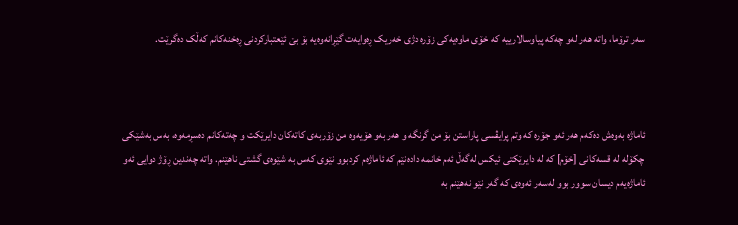سەر ترۆما، واتە هەر لەو چەکە پیاوسالارییە کە خۆی ماوەیەکی زۆرە دژی خەریک ڕەوایەت گێڕانەوەیە بۆ بێ ئێعتبارکردنی ڕەخنەکانم کەڵک دەگرێت.



ئاماژە بەوەش دەکەم هەر ئەو جۆرە کە وتم پرایڤسی پاراستن بۆ من گرنگە و هەر بەو هۆیەوە من زۆربەی کاتەکان دایرێکت و چەتەکانم دەسڕمەوە، بەس بەشێکی چکۆلە لە قسەکانی [خۆم] کە لە دایرێکتی ئیکس لەگەڵ ئەم خانمە دادەنێم کە ئاماژەم کردبوو نێوی کەس بە شێوەی گشتی ناهێنم. واتە چەندین ڕۆژ دوایی ئەو ئاماژەیەم دیسان سوور بوو لەسەر ئەوەی کە گەر نێو نەهێنم بە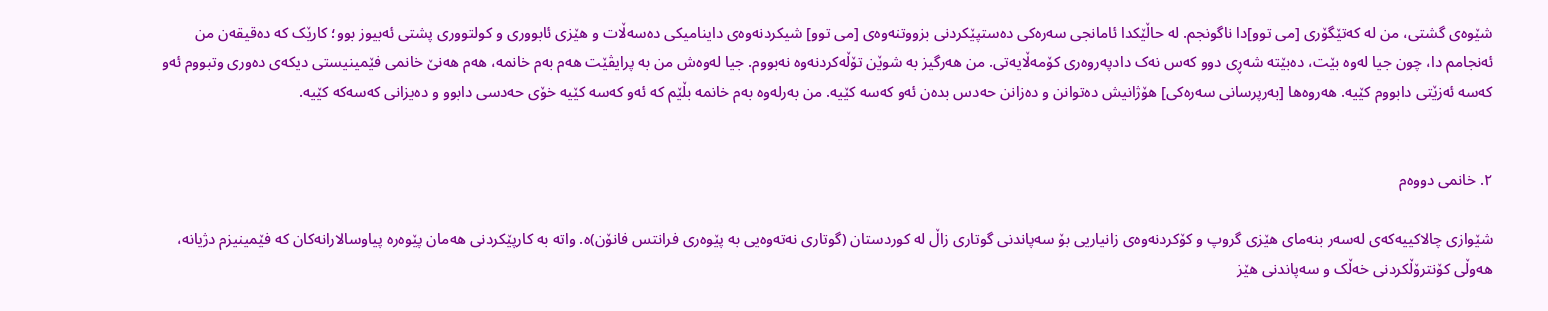شێوەی گشتی، من لە کەتێگۆری [می توو]دا ناگونجم. لە حاڵێکدا ئامانجی سەرەکی دەستپێکردنی بزووتنەوەی [می توو] شیکردنەوەی داینامیکی دەسەڵات و هێزی ئابووری و کولتووری پشتی ئەبیوز بوو؛ کارێک کە دەقیقەن من ئەنجامم دا، چون جیا لەوە بێت، دەبێتە شەڕی دوو کەس نەک دادپەروەری کۆمەڵایەتی. من هەرگیز بە شوێن تۆڵەکردنەوە نەبووم. جیا لەوەش من بە پرایڤێت هەم بەم خانمە، هەم هەنێ خانمی فێمینیستی دیکەی دەوری وتبووم ئەو کەسە ئەزێتی دابووم کێیە. هەروەها [بەرپرسانی سەرەکی] هۆژانیش دەتوانن و دەزانن حەدس بدەن ئەو کەسە کێیە. من بەرلەوە بەم خانمە بڵێم کە ئەو کەسە کێیە خۆی حەدسی دابوو و دەیزانی کەسەکە کێیە.


٢. خانمی دووەم

شێوازی چالاکییەکەی لەسەر بنەمای هێزی گروپ و کۆکردنەوەی زانیاریی بۆ سەپاندنی گوتاری زاڵ لە کوردستان (گوتاری نەتەوەیی بە پێوەری فرانتس فانۆن)ە. واتە بە کارپێکردنی هەمان پێوەرە پیاوسالارانەکان کە فێمینیزم دژیانە، هەوڵی کۆنترۆڵکردنی خەڵک و سەپاندنی هێز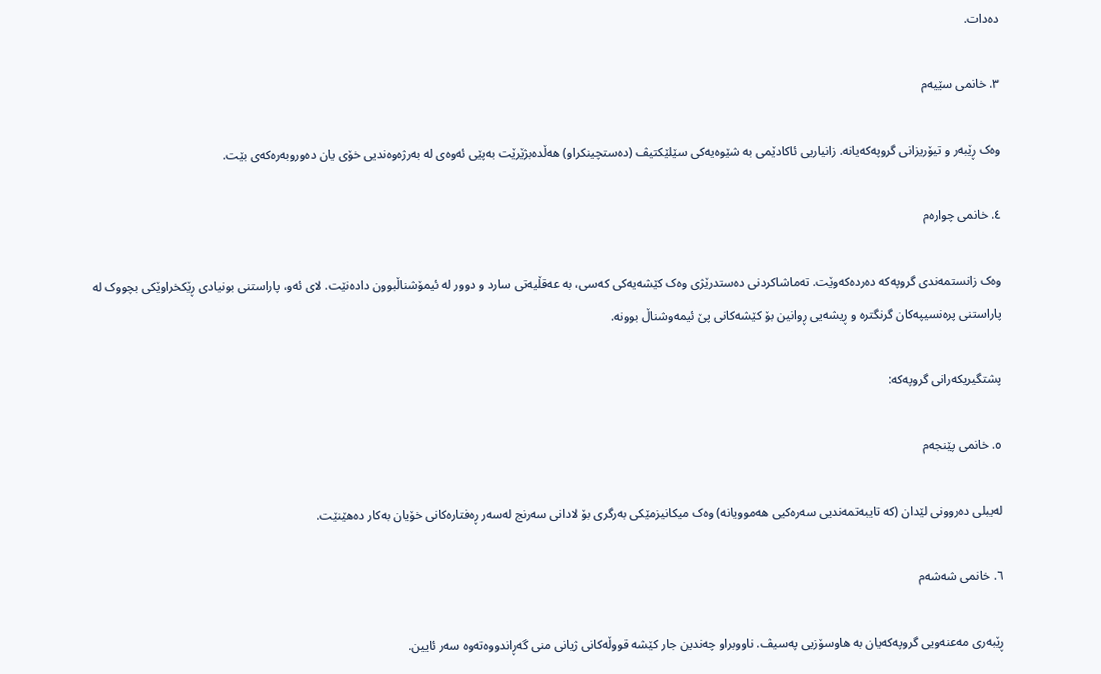دەدات.

٣. خانمی سێیەم

وەک ڕێبەر و تیۆریزانی گروپەکەیانە. زانیاریی ئاکادێمی بە شێوەیەکی سێلێکتیڤ (دەستچینکراو) هەڵدەبژێرێت بەپێی ئەوەی لە بەرژەوەندیی خۆی یان دەوروبەرەکەی بێت.

٤. خانمی چوارەم

وەک زانستمەندی گروپەکە دەردەکەوێت. تەماشاکردنی دەستدرێژی وەک کێشەیەکی کەسی، بە عەقڵیەتی سارد و دوور لە ئیمۆشناڵبوون دادەنێت. لای ئەو، پاراستنی بونیادی ڕێکخراوێکی بچووک لە پاراستنی پرەنسیپەکان گرنگترە و ڕیشەیی ڕوانین بۆ کێشەکانی پێ ئیمەوشناڵ بوونە.

پشتگیریکەرانی گروپەکە:

٥. خانمی پێنجەم

لەیبلی دەروونی لێدان (کە تایبەتمەندیی سەرەکیی هەموویانە) وەک میکانیزمێکی بەرگری بۆ لادانی سەرنج لەسەر ڕەفتارەکانی خۆیان بەکار دەهێنێت.

٦. خانمی شەشەم

ڕێبەری مەعنەویی گروپەکەیان بە هاوسۆزیی پەسیڤ. ناووبراو چەندین جار کێشە قووڵەکانی ژیانی منی گەڕاندووەتەوە سەر ئایین.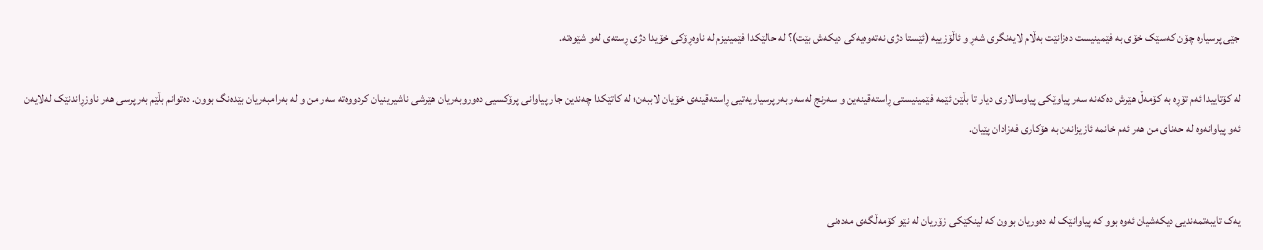جێی پرسیارە چۆن کەسێک خۆی بە فێمینیست دەزانێت بەڵام لایەنگری شەڕ و ئاڵۆزییە (ئێستا دژی نەتەوەیەکی دیکەش بێت)؟ لە حالێکدا فێمینیزم لە ناوەڕۆکی خۆیدا دژی ڕستەی لەو شێوەتە.

لە کۆتاییدا ئەم تۆڕە بە کۆمەڵ هێرش دەکەنە سەر پیاوێکی پیاوسالاری دیار تا بڵێن ئێمە فێمینیستی ڕاستەقینەین و سەرنج لەسەر بەرپرسیاریەتیی ڕاستەقینەی خۆیان لاببەن؛ لە کاتێکدا چەندین جار پیاوانی پرۆکسیی دەوروبەریان هێرشی ناشیرینیان کردووەتە سەر من و لە بەرامبەریان بێدەنگ بوون. دەتوانم بڵێم بەرپرسی هەر ناوزڕاندنێک لەلایەن ئەو پیاوانەوە لە حەنای من هەر ئەم خانمە ئازیزانەن بە هۆکاری فەزادان پێیان.


یەک تایبەتمەندیی دیکەشیان ئەوە بوو کە پیاوانێک لە دەوریان بوون کە لینکێکی زۆریان لە نێو کۆمەڵگەی مەدەنی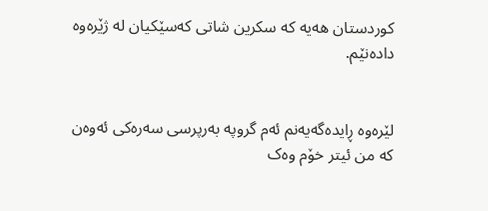کوردستان هەیە کە سکرین شاتی کەسێکیان لە ژێرەوە دادەنێم.


لێرەوە ڕایدەگەیەنم ئەم گروپە بەرپرسی سەرەکی ئەوەن کە من ئیتر خۆم وەک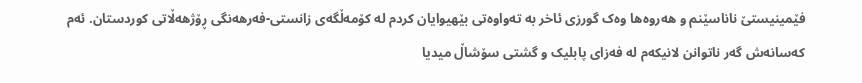فێمینیستێ ناناسێنم و هەروەها وەک گورزی ئاخر بە تەواوەتی بێهیوایان کردم لە کۆمەڵگەی زانستی-فەرهەنگی ڕۆژهەڵاتی کوردستان. ئەم کەسانەش گەر ناتوانن لانیکەم لە فەزای پابلیک و گشتی سۆشاڵ میدیا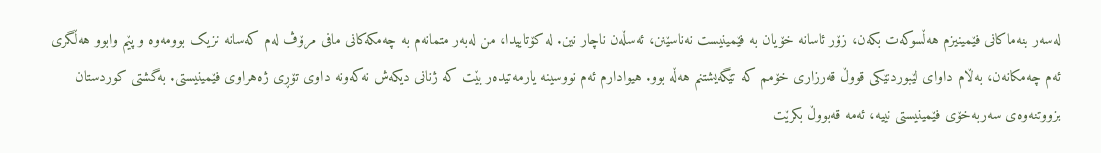لەسەر بنەماکانی فێمینیزم هەڵسوکەت بکەن، زۆر ئاسانە خۆیان بە فێمینیست نەناسێنن، ئەسڵەن ناچار نین. لە کۆتاییدا، من لەبەر متمانەم بە چەمکەکانی مافی مرۆڤ لەم کەسانە نزیک بوومەوە و پێم وابوو هەڵگری ئەم چەمکانەن، بەڵام داوای لێبوردنێکی قووڵ قەرزاری خۆمم کە تێگەیشتنم هەڵە بوو. هیوادارم ئەم نووسینە یارمەتیدەر بێت کە ژنانی دیکەش نەکەونە داوی تۆڕی ژەهراوی فێمینیستی. بەگشتی کوردستان بزووتنەوەی سەربەخۆی فێمینیستی نییە، ئەمە قەبووڵ بکرێت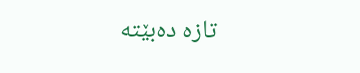تازە دەبێتە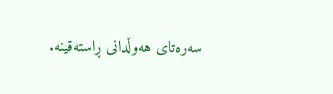سەرەتای هەوڵدانی ڕاستەقینە.